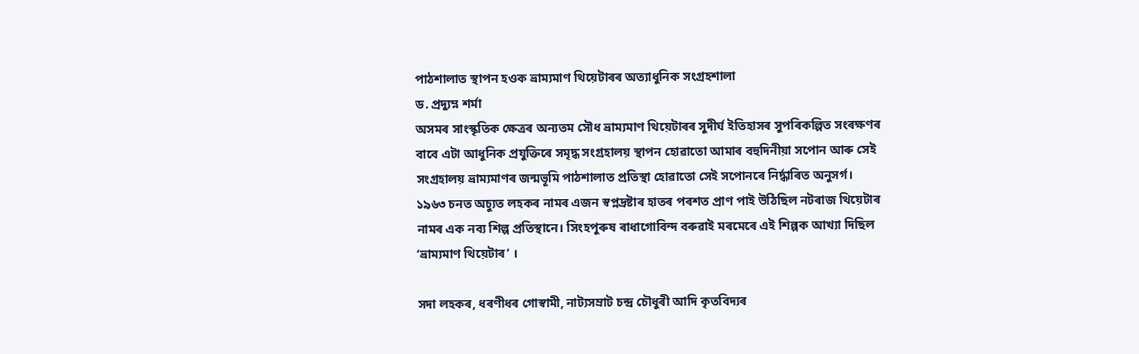পাঠশালাত স্থাপন হওক ভ্রাম্যমাণ থিয়েটাৰৰ অত্যাধুনিক সংগ্রহশালা
ড. প্ৰদ্যুম্ন শৰ্মা
অসমৰ সাংস্কৃতিক ক্ষেত্রৰ অন্যতম সৌধ ভ্রাম্যমাণ থিয়েটাৰৰ সুদীর্ঘ ইতিহাসৰ সুপৰিকল্পিত সংৰক্ষণৰ বাবে এটা আধুনিক প্রযুক্তিৰে সমৃদ্ধ সংগ্ৰহালয় স্থাপন হোৱাতো আমাৰ বহুদিনীয়া সপোন আৰু সেই সংগ্ৰহালয় ভ্রাম্যমাণৰ জন্মভূমি পাঠশালাত প্রতিস্থা হোৱাতো সেই সপোনৰে নিৰ্দ্ধাৰিত অনুসর্গ।
১৯৬৩ চনত অচ্যুত লহকৰ নামৰ এজন স্বপ্নদ্রষ্টাৰ হাতৰ পৰশত প্রাণ পাই উঠিছিল নটৰাজ থিয়েটাৰ নামৰ এক নব্য শিল্প প্রতিস্থানে। সিংহপুৰুষ ৰাধাগোবিন্দ বৰুৱাই মৰমেৰে এই শিল্পক আখ্যা দিছিল ‘ভ্রাম্যমাণ থিয়েটাৰ’ ।

সদা লহকৰ, ধৰণীধৰ গোস্বামী, নাট্যসম্রাট চন্দ্ৰ চৌধুৰী আদি কৃতবিদ্যৰ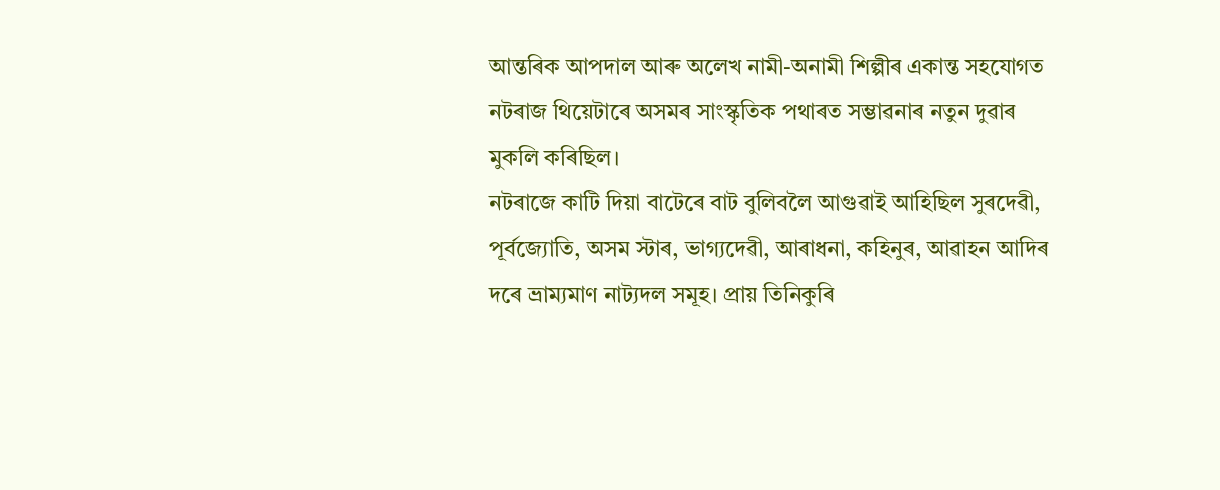আন্তৰিক আপদাল আৰু অলেখ নামী-অনামী শিল্পীৰ একান্ত সহযোগত নটৰাজ থিয়েটাৰে অসমৰ সাংস্কৃতিক পথাৰত সম্ভাৱনাৰ নতুন দুৱাৰ মুকলি কৰিছিল।
নটৰাজে কাটি দিয়া বাটেৰে বাট বুলিবলৈ আগুৱাই আহিছিল সুৰদেৱী, পূর্বজ্যোতি, অসম স্টাৰ, ভাগ্যদেৱী, আৰাধনা, কহিনুৰ, আৱাহন আদিৰ দৰে ভ্রাম্যমাণ নাট্যদল সমূহ। প্রায় তিনিকুৰি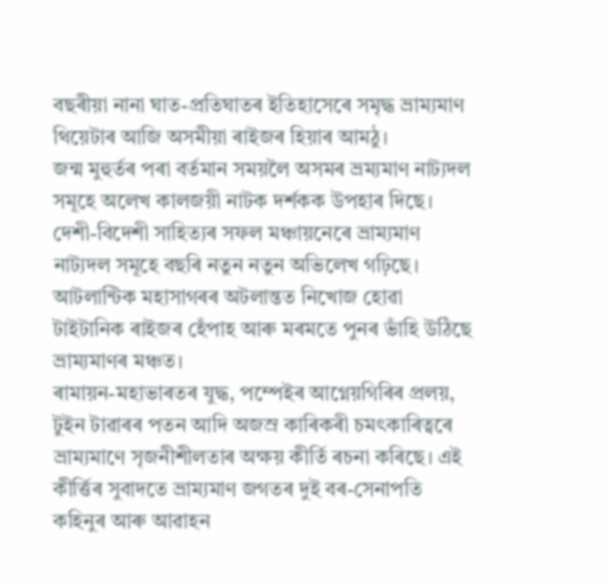বছৰীয়া নানা ঘাত-প্রতিঘাতৰ ইতিহাসেৰে সমৃদ্ধ ভ্রাম্যমাণ থিয়েটাৰ আজি অসমীয়া ৰাইজৰ হিয়াৰ আমঠু।
জন্ম মুহুর্তৰ পৰা বর্তমান সময়লৈ অসমৰ ভ্রম্যমাণ নাট্যদল সমূহে অলেখ কালজয়ী নাটক দর্শকক উপহাৰ দিছে। দেশী-বিদেশী সাহিত্যৰ সফল মঞ্চায়নেৰে ভ্রাম্যমাণ নাট্যদল সমূহে বছৰি নতুন নতুন অভিলেখ গঢ়িছে। আটলান্টিক মহাসাগৰৰ অটলান্তত নিখোজ হোৱা টাইটানিক ৰাইজৰ হেঁপাহ আৰু মৰমতে পুনৰ ভাঁহি উঠিছে ভ্রাম্যমাণৰ মঞ্চত।
ৰামায়ন-মহাভাৰতৰ যুদ্ধ, পম্পেইৰ আগ্নেয়গিৰিৰ প্ৰলয়, টুইন টাৱাৰৰ পতন আদি অজস্ৰ কাৰিকৰী চমৎকাৰিত্বৰে ভ্রাম্যমাণে সৃজনীশীলতাৰ অক্ষয় কীর্তি ৰচনা কৰিছে। এই কীর্ত্তিৰ সুবাদতে ভ্রাম্যমাণ জগতৰ দুই বৰ-সেনাপতি কহিনুৰ আৰু আৱাহন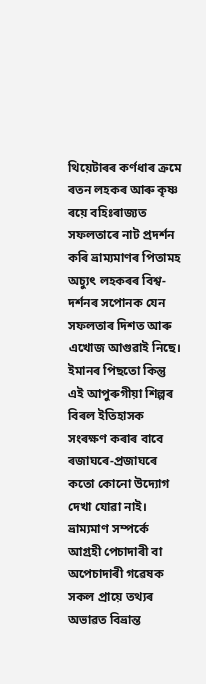থিয়েটাৰৰ কর্ণধাৰ ক্ৰমে ৰতন লহকৰ আৰু কৃষ্ণ ৰয়ে বহিঃৰাজ্যত সফলতাৰে নাট প্রদর্শন কৰি ভ্রাম্যমাণৰ পিতামহ অচ্যুৎ লহকৰৰ বিশ্ব-দর্শনৰ সপোনক যেন সফলতাৰ দিশত আৰু এখোজ আগুৱাই নিছে।
ইমানৰ পিছতো কিন্তু এই আপুৰুগীয়া শিল্পৰ বিৰল ইতিহাসক সংৰক্ষণ কৰাৰ বাবে ৰজাঘৰে-প্রজাঘৰে কতো কোনো উদ্যোগ দেখা যোৱা নাই। ভ্রাম্যমাণ সম্পর্কে আগ্ৰহী পেচাদাৰী বা অপেচাদাৰী গৱেষক সকল প্রায়ে তথ্যৰ অভাৱত বিভ্রান্ত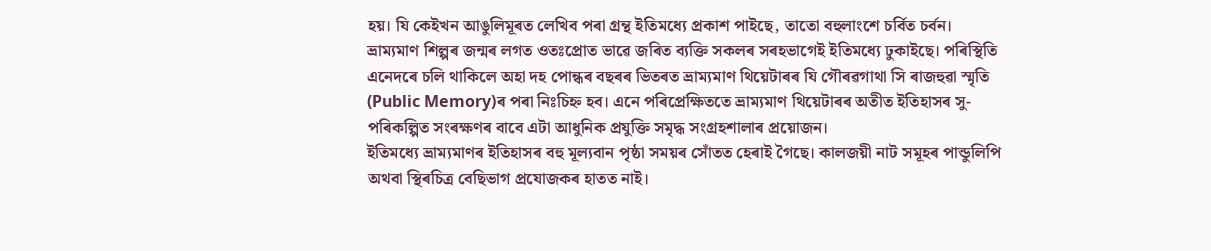হয়। যি কেইখন আঙুলিমূৰত লেখিব পৰা গ্ৰন্থ ইতিমধ্যে প্ৰকাশ পাইছে, তাতো বহুলাংশে চর্বিত চর্বন।
ভ্রাম্যমাণ শিল্পৰ জন্মৰ লগত ওতঃপ্ৰোত ভাৱে জৰিত ব্যক্তি সকলৰ সৰহভাগেই ইতিমধ্যে ঢুকাইছে। পৰিস্থিতি এনেদৰে চলি থাকিলে অহা দহ পোন্ধৰ বছৰৰ ভিতৰত ভ্রাম্যমাণ থিয়েটাৰৰ যি গৌৰৱগাথা সি ৰাজহুৱা স্মৃতি (Public Memory)ৰ পৰা নিঃচিহ্ন হব। এনে পৰিপ্ৰেক্ষিততে ভ্রাম্যমাণ থিয়েটাৰৰ অতীত ইতিহাসৰ সু-পৰিকল্পিত সংৰক্ষণৰ বাবে এটা আধুনিক প্রযুক্তি সমৃদ্ধ সংগ্ৰহশালাৰ প্রয়োজন।
ইতিমধ্যে ভ্রাম্যমাণৰ ইতিহাসৰ বহু মূল্যবান পৃষ্ঠা সময়ৰ সোঁতত হেৰাই গৈছে। কালজয়ী নাট সমূহৰ পান্ডুলিপি অথবা স্থিৰচিত্ৰ বেছিভাগ প্রযোজকৰ হাতত নাই।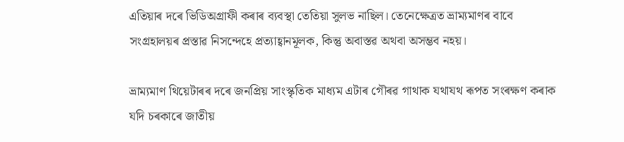এতিয়াৰ দৰে ভিডিঅগ্ৰাফী কৰাৰ ব্যবস্থা তেতিয়া সুলভ নাছিল। তেনেক্ষেত্ৰত ভ্রাম্যমাণৰ বাবে সংগ্ৰহালয়ৰ প্রস্তাৱ নিসন্দেহে প্রত্যাহ্বানমূলক, কিন্তু অবাস্তৱ অথবা অসম্ভব নহয়।

ভ্রাম্যমাণ থিয়েটাৰৰ দৰে জনপ্রিয় সাংস্কৃতিক মাধ্যম এটাৰ গৌৰৱ গাথাক যথাযথ ৰূপত সংৰক্ষণ কৰাক যদি চৰকাৰে জাতীয়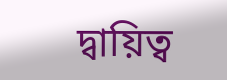দ্বায়িত্ব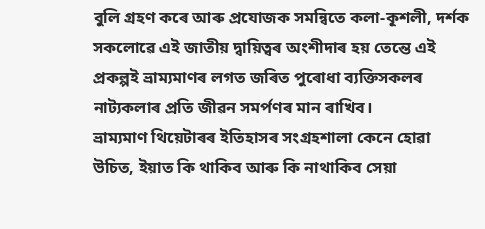বুলি গ্রহণ কৰে আৰু প্রযোজক সমন্বিতে কলা-কূশলী, দর্শক সকলোৱে এই জাতীয় দ্বায়িত্বৰ অংশীদাৰ হয় তেন্তে এই প্রকল্পই ভ্রাম্যমাণৰ লগত জৰিত পুৰোধা ব্যক্তিসকলৰ নাট্যকলাৰ প্রতি জীৱন সমর্পণৰ মান ৰাখিব।
ভ্রাম্যমাণ থিয়েটাৰৰ ইতিহাসৰ সংগ্রহশালা কেনে হোৱা উচিত, ইয়াত কি থাকিব আৰু কি নাথাকিব সেয়া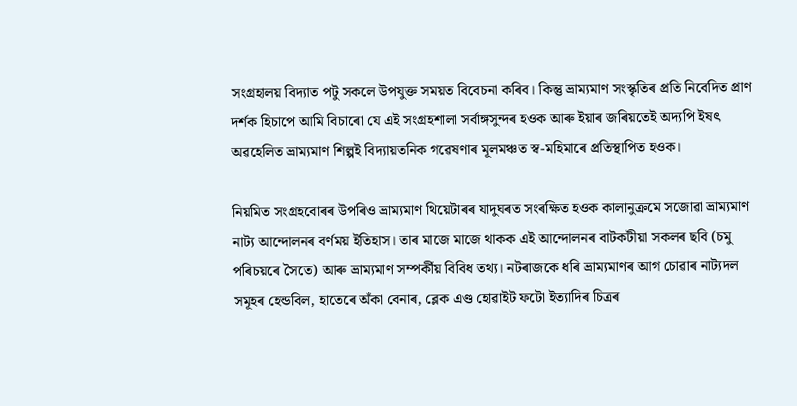সংগ্রহালয় বিদ্যাত পটু সকলে উপযুক্ত সময়ত বিবেচনা কৰিব। কিন্তু ভ্রাম্যমাণ সংস্কৃতিৰ প্রতি নিবেদিত প্ৰাণ দর্শক হিচাপে আমি বিচাৰো যে এই সংগ্রহশালা সর্বাঙ্গসুন্দৰ হওক আৰু ইয়াৰ জৰিয়তেই অদ্যপি ইষৎ অৱহেলিত ভ্রাম্যমাণ শিল্পই বিদ্যায়তনিক গৱেষণাৰ মূলমঞ্চত স্ব-মহিমাৰে প্রতিস্থাপিত হওক।

নিয়মিত সংগ্ৰহবোৰৰ উপৰিও ভ্রাম্যমাণ থিয়েটাৰৰ যাদুঘৰত সংৰক্ষিত হওক কালানুক্ৰমে সজোৱা ভ্রাম্যমাণ নাট্য আন্দোলনৰ বর্ণময় ইতিহাস। তাৰ মাজে মাজে থাকক এই আন্দোলনৰ বাটকটীয়া সকলৰ ছবি (চমু পৰিচয়ৰে সৈতে) আৰু ভ্রাম্যমাণ সম্পর্কীয় বিবিধ তথ্য। নটৰাজকে ধৰি ভ্রাম্যমাণৰ আগ চোৱাৰ নাট্যদল সমূহৰ হেন্ডবিল, হাতেৰে অঁকা বেনাৰ, ব্লেক এণ্ড হোৱাইট ফটো ইত্যাদিৰ চিত্ৰৰ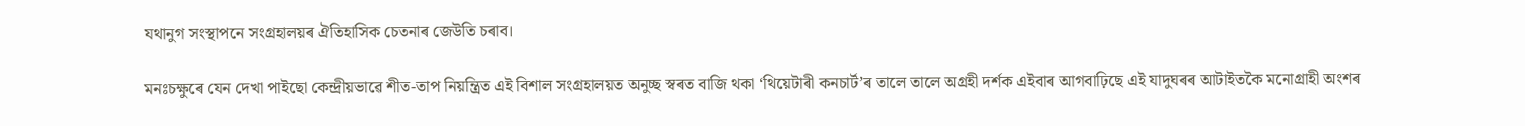যথানুগ সংস্থাপনে সংগ্ৰহালয়ৰ ঐতিহাসিক চেতনাৰ জেউতি চৰাব।

মনঃচক্ষুৰে যেন দেখা পাইছো কেন্দ্রীয়ভাৱে শীত-তাপ নিয়ন্ত্রিত এই বিশাল সংগ্ৰহালয়ত অনুচ্ছ স্বৰত বাজি থকা ‘থিয়েটাৰী কনচার্ট’ৰ তালে তালে অগ্রহী দর্শক এইবাৰ আগবাঢ়িছে এই যাদুঘৰৰ আটাইতকৈ মনোগ্রাহী অংশৰ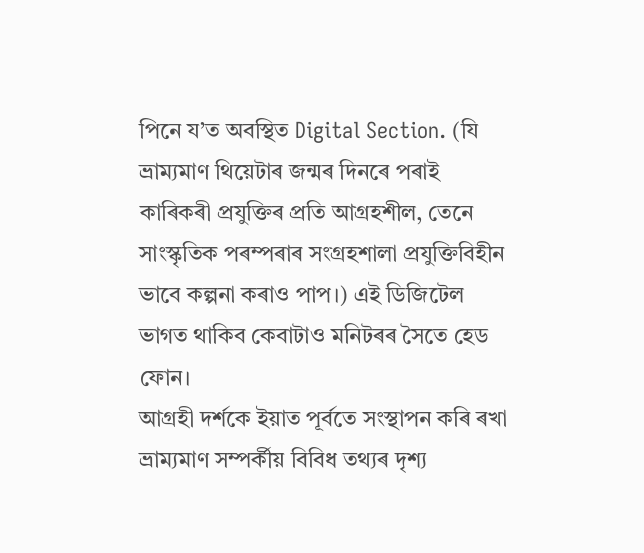পিনে য’ত অবস্থিত Digital Section. (যি ভ্রাম্যমাণ থিয়েটাৰ জন্মৰ দিনৰে পৰাই কাৰিকৰী প্রযুক্তিৰ প্ৰতি আগ্রহশীল, তেনে সাংস্কৃতিক পৰম্পৰাৰ সংগ্রহশালা প্রযুক্তিবিহীন ভাবে কল্পনা কৰাও পাপ।) এই ডিজিটেল ভাগত থাকিব কেবাটাও মনিটৰৰ সৈতে হেড ফোন।
আগ্ৰহী দর্শকে ইয়াত পূর্বতে সংস্থাপন কৰি ৰখা ভ্রাম্যমাণ সম্পৰ্কীয় বিবিধ তথ্যৰ দৃশ্য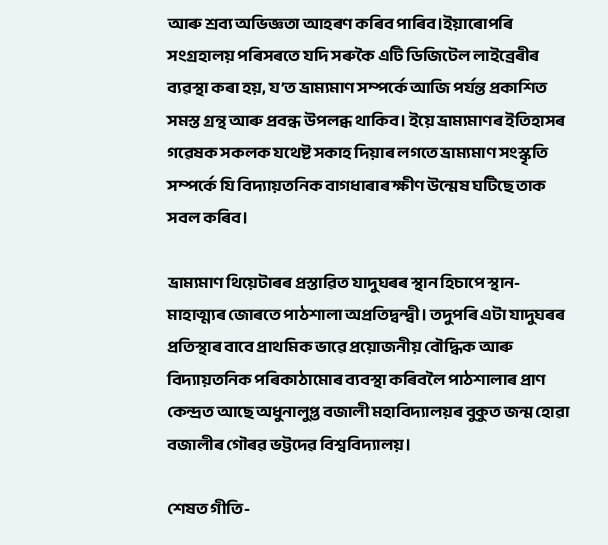আৰু শ্রব্য অভিজ্ঞতা আহৰণ কৰিব পাৰিব।ইয়াৰোপৰি সংগ্ৰহালয় পৰিসৰতে যদি সৰুকৈ এটি ডিজিটেল লাইব্রেৰীৰ ব্যৱস্থা কৰা হয়, য’ত ভ্রাম্যমাণ সম্পর্কে আজি পর্যন্ত প্রকাশিত সমস্ত গ্ৰন্থ আৰু প্রবন্ধ উপলব্ধ থাকিব। ইয়ে ভ্রাম্যমাণৰ ইতিহাসৰ গৱেষক সকলক যথেষ্ট সকাহ দিয়াৰ লগতে ভ্রাম্যমাণ সংস্কৃতি সম্পর্কে যি বিদ্যায়তনিক বাগধাৰাৰ ক্ষীণ উন্মেষ ঘটিছে তাক সবল কৰিব।

ভ্রাম্যমাণ থিয়েটাৰৰ প্রস্তাৱিত যাদুঘৰৰ স্থান হিচাপে স্থান-মাহাত্ম্যৰ জোৰতে পাঠশালা অপ্রতিদ্বন্দ্বী। তদুপৰি এটা যাদুঘৰৰ প্রতিস্থাৰ বাবে প্রাথমিক ভাৱে প্রয়োজনীয় বৌদ্ধিক আৰু বিদ্যায়তনিক পৰিকাঠামোৰ ব্যবস্থা কৰিবলৈ পাঠশালাৰ প্রাণ কেন্দ্রত আছে অধুনালুপ্ত বজালী মহাবিদ্যালয়ৰ বুকুত জন্ম হোৱা বজালীৰ গৌৰৱ ভট্টদেৱ বিশ্ববিদ্যালয়।

শেষত গীতি-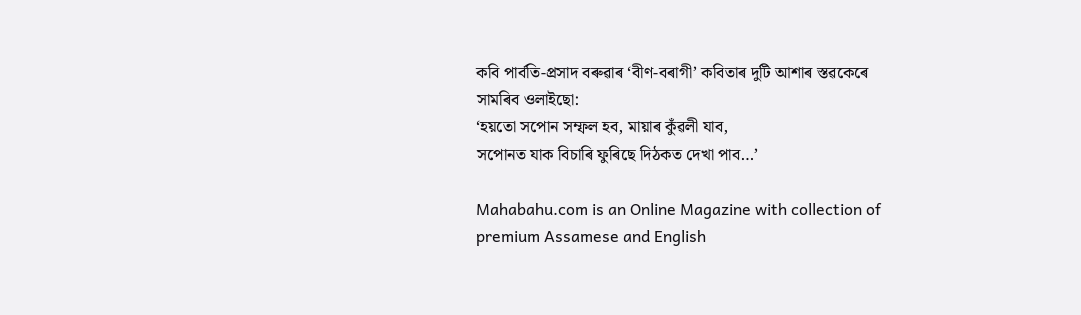কবি পার্বতি-প্রসাদ বৰুৱাৰ ‘বীণ-বৰাগী’ কবিতাৰ দুটি আশাৰ স্তৱকেৰে সামৰিব ওলাইছো:
‘হয়তো সপোন সম্ফল হব, মায়াৰ কুঁৱলী যাব,
সপোনত যাক বিচাৰি ফুৰিছে দিঠকত দেখা পাব…’

Mahabahu.com is an Online Magazine with collection of premium Assamese and English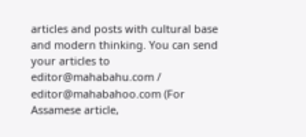articles and posts with cultural base and modern thinking. You can send your articles to editor@mahabahu.com / editor@mahabahoo.com (For Assamese article,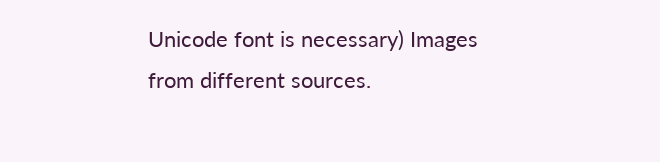Unicode font is necessary) Images from different sources.